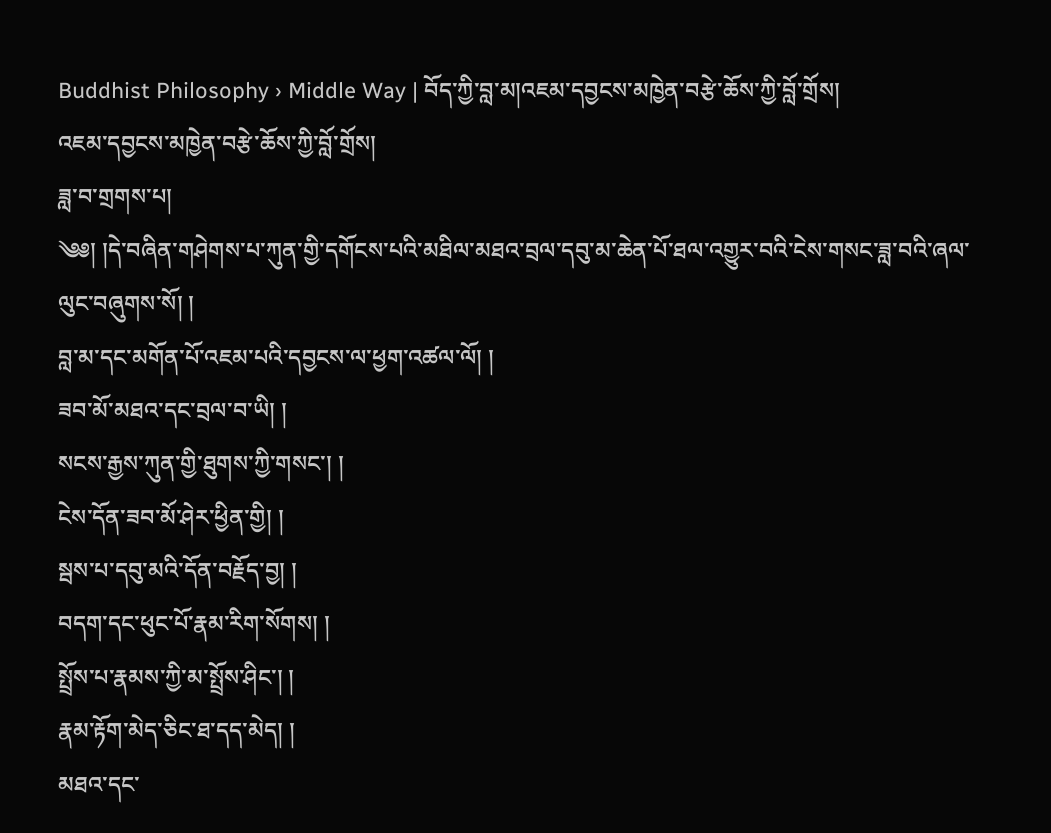Buddhist Philosophy › Middle Way | བོད་ཀྱི་བླ་མ།འཇམ་དབྱངས་མཁྱེན་བརྩེ་ཆོས་ཀྱི་བློ་གྲོས།
འཇམ་དབྱངས་མཁྱེན་བརྩེ་ཆོས་ཀྱི་བློ་གྲོས།
ཟླ་བ་གྲགས་པ།
༄༅། །དེ་བཞིན་གཤེགས་པ་ཀུན་གྱི་དགོངས་པའི་མཐིལ་མཐའ་བྲལ་དབུ་མ་ཆེན་པོ་ཐལ་འགྱུར་བའི་ངེས་གསང་ཟླ་བའི་ཞལ་ལུང་བཞུགས་སོ། །
བླ་མ་དང་མགོན་པོ་འཇམ་པའི་དབྱངས་ལ་ཕྱག་འཚལ་ལོ། །
ཟབ་མོ་མཐའ་དང་བྲལ་བ་ཡི། །
སངས་རྒྱས་ཀུན་གྱི་ཐུགས་ཀྱི་གསང་། །
ངེས་དོན་ཟབ་མོ་ཤེར་ཕྱིན་གྱི། །
སྦས་པ་དབུ་མའི་དོན་བརྗོད་བྱ། །
བདག་དང་ཕུང་པོ་རྣམ་རིག་སོགས། །
སྤྲོས་པ་རྣམས་ཀྱི་མ་སྤྲོས་ཤིང་། །
རྣམ་རྟོག་མེད་ཅིང་ཐ་དད་མེད། །
མཐའ་དང་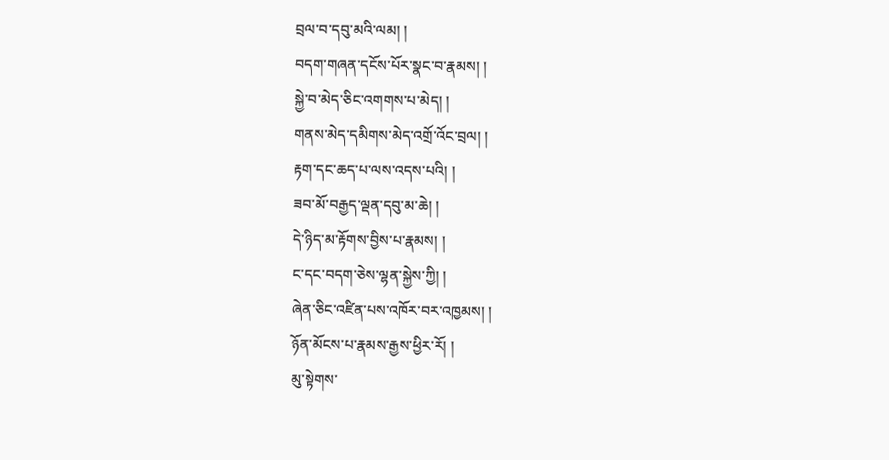བྲལ་བ་དབུ་མའི་ལམ། །
བདག་གཞན་དངོས་པོར་སྣང་བ་རྣམས། །
སྐྱེ་བ་མེད་ཅིང་འགགས་པ་མེད། །
གནས་མེད་དམིགས་མེད་འགྲོ་འོང་བྲལ། །
རྟག་དང་ཆད་པ་ལས་འདས་པའི། །
ཟབ་མོ་བརྒྱད་ལྡན་དབུ་མ་ཆེ། །
དེ་ཉིད་མ་རྟོགས་བྱིས་པ་རྣམས། །
ང་དང་བདག་ཅེས་ལྷན་སྐྱེས་ཀྱི། །
ཞེན་ཅིང་འཛིན་པས་འཁོར་བར་འཁྱམས། །
ཉོན་མོངས་པ་རྣམས་རྒྱས་ཕྱིར་རོ། །
མུ་སྟེགས་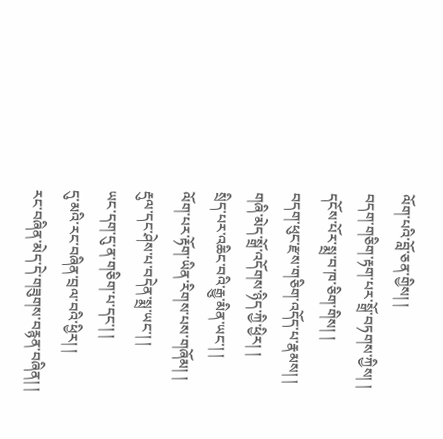ལོག་པའི་བློ་ཅན་གྱིས། །
བདག་གཅིག་རྟག་པར་སྒྲོ་བཏགས་ཀྱིས། །
དངོས་པོར་སྨྲ་བ་ཁ་ཅིག་གིས། །
བདག་ཕུང་རྫས་གཅིག་འདོད་པ་རྣམས། །
གཞི་མེད་སྒྲོ་འདོགས་ཉིད་ཀྱི་ཕྱིར། །
སྲིད་པར་འཆིང་བའི་རྒྱུ་མིན་ཡང་། །
ལོག་པར་རྟོག་ཡིན་རིགས་པས་གཞོམ། །
རྡུལ་དང་ཤེས་པ་བདེན་སྨྲ་ཡང་། །
ཡང་དག་དུ་ན་གཅིག་པ་དང་། །
དུ་མའི་རང་བཞིན་བྲལ་བའི་ཕྱིར། །
རང་བཞིན་མེད་དེ་གཟུགས་བརྙན་བཞིན། །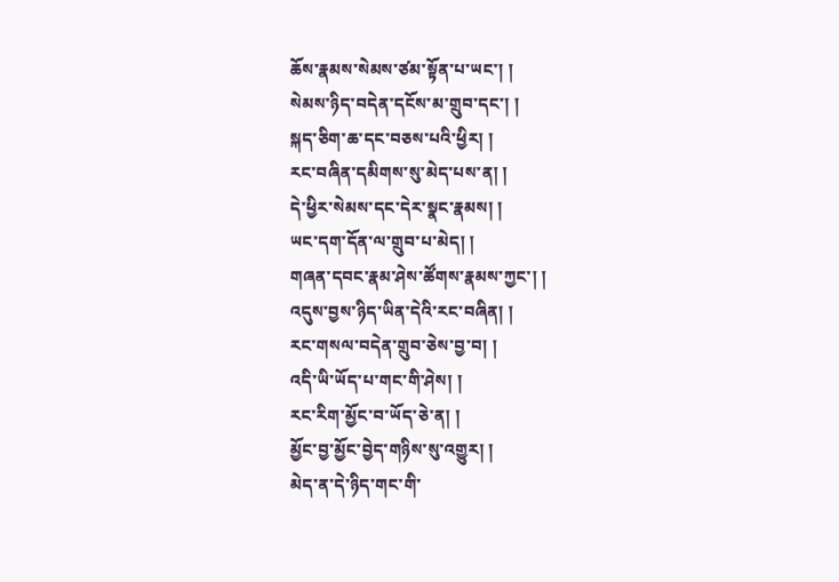ཆོས་རྣམས་སེམས་ཙམ་སྟོན་པ་ཡང་། །
སེམས་ཉིད་བདེན་དངོས་མ་གྲུབ་དང་། །
སྐད་ཅིག་ཆ་དང་བཅས་པའི་ཕྱིར། །
རང་བཞིན་དམིགས་སུ་མེད་པས་ན། །
དེ་ཕྱིར་སེམས་དང་དེར་སྣང་རྣམས། །
ཡང་དག་དོན་ལ་གྲུབ་པ་མེད། །
གཞན་དབང་རྣམ་ཤེས་ཚོགས་རྣམས་ཀྱང་། །
འདུས་བྱས་ཉིད་ཡིན་དེའི་རང་བཞིན། །
རང་གསལ་བདེན་གྲུབ་ཅེས་བྱ་བ། །
འདི་ཡི་ཡོད་པ་གང་གི་ཤེས། །
རང་རིག་མྱོང་བ་ཡོད་ཅེ་ན། །
མྱོང་བྱ་མྱོང་བྱེད་གཉིས་སུ་འགྱུར། །
མེད་ན་དེ་ཉིད་གང་གི་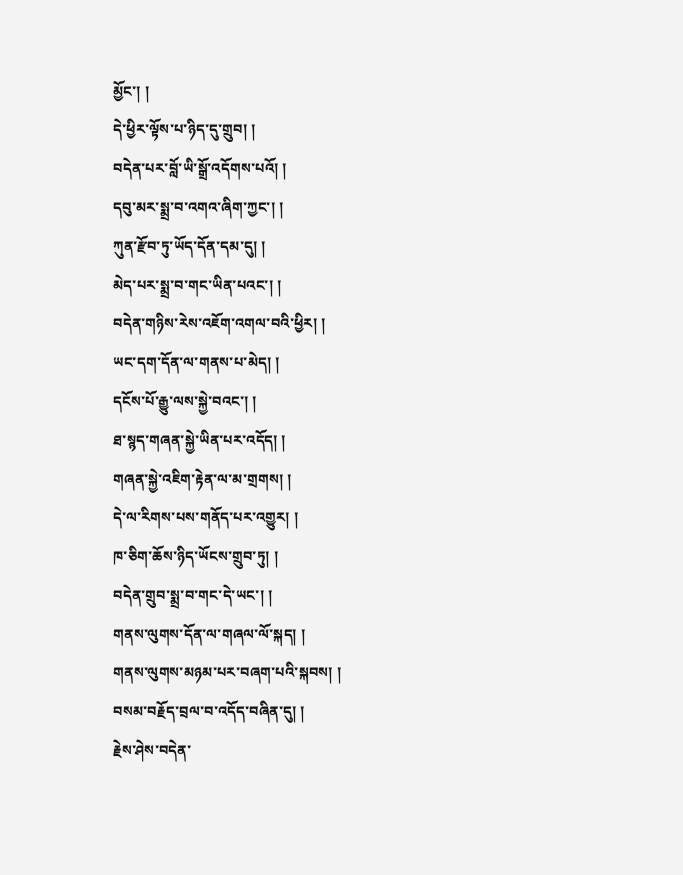མྱོང་། །
དེ་ཕྱིར་ལྟོས་པ་ཉིད་དུ་གྲུབ། །
བདེན་པར་བློ་ཡི་སྒྲོ་འདོགས་པའོ། །
དབུ་མར་སྨྲ་བ་འགའ་ཞིག་ཀྱང་། །
ཀུན་རྫོབ་ཏུ་ཡོད་དོན་དམ་དུ། །
མེད་པར་སྨྲ་བ་གང་ཡིན་པའང་། །
བདེན་གཉིས་རེས་འཇོག་འགལ་བའི་ཕྱིར། །
ཡང་དག་དོན་ལ་གནས་པ་མེད། །
དངོས་པོ་རྒྱུ་ལས་སྐྱེ་བའང་། །
ཐ་སྙད་གཞན་སྐྱེ་ཡིན་པར་འདོད། །
གཞན་སྐྱེ་འཇིག་རྟེན་ལ་མ་གྲགས། །
དེ་ལ་རིགས་པས་གནོད་པར་འགྱུར། །
ཁ་ཅིག་ཆོས་ཉིད་ཡོངས་གྲུབ་ཏུ། །
བདེན་གྲུབ་སྨྲ་བ་གང་དེ་ཡང་། །
གནས་ལུགས་དོན་ལ་གཞལ་ལོ་སྐད། །
གནས་ལུགས་མཉམ་པར་བཞག་པའི་སྐབས། །
བསམ་བརྗོད་བྲལ་བ་འདོད་བཞིན་དུ། །
རྗེས་ཤེས་བདེན་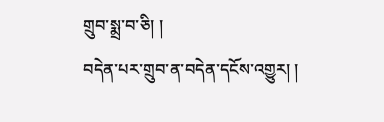གྲུབ་སྨྲ་བ་ཅི། །
བདེན་པར་གྲུབ་ན་བདེན་དངོས་འགྱུར། །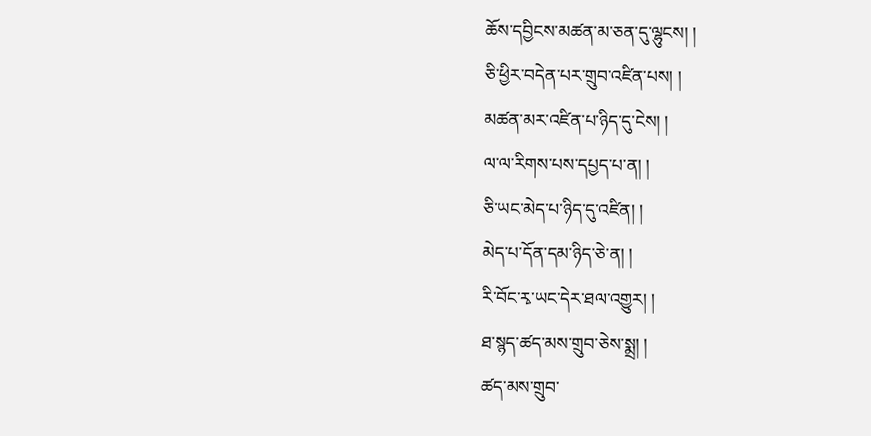ཆོས་དབྱིངས་མཚན་མ་ཅན་དུ་ལྷུངས། །
ཅི་ཕྱིར་བདེན་པར་གྲུབ་འཛིན་པས། །
མཚན་མར་འཛིན་པ་ཉིད་དུ་ངེས། །
ལ་ལ་རིགས་པས་དཔྱད་པ་ན། །
ཅི་ཡང་མེད་པ་ཉིད་དུ་འཛིན། །
མེད་པ་དོན་དམ་ཉིད་ཅེ་ན། །
རི་བོང་རྭ་ཡང་དེར་ཐལ་འགྱུར། །
ཐ་སྙད་ཚད་མས་གྲུབ་ཅེས་སྨྲ། །
ཚད་མས་གྲུབ་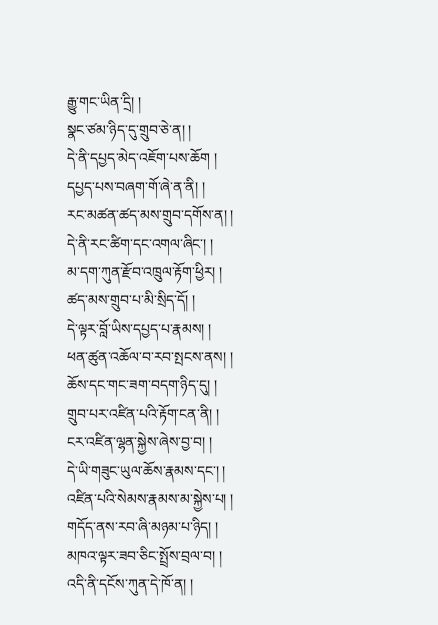རྒྱུ་གང་ཡིན་དྲི། །
སྣང་ཙམ་ཉིད་དུ་གྲུབ་ཅེ་ན། །
དེ་ནི་དཔྱད་མེད་འཇོག་པས་ཆོག །
དཔྱད་པས་བཞག་གོ་ཞེ་ན་ནི། །
རང་མཚན་ཚད་མས་གྲུབ་དགོས་ན། །
དེ་ནི་རང་ཚིག་དང་འགལ་ཞིང་། །
མ་དག་ཀུན་རྫོབ་འཁྲུལ་རྟོག་ཕྱིར། །
ཚད་མས་གྲུབ་པ་མི་སྲིད་དོ། །
དེ་ལྟར་བློ་ཡིས་དཔྱད་པ་རྣམས། །
ཕན་ཚུན་འཆོལ་བ་རབ་སྤངས་ནས། །
ཆོས་དང་གང་ཟག་བདག་ཉིད་དུ། །
གྲུབ་པར་འཛིན་པའི་རྟོག་ངན་ནི། །
ངར་འཛིན་ལྷན་སྐྱེས་ཞེས་བྱ་བ། །
དེ་ཡི་གཟུང་ཡུལ་ཆོས་རྣམས་དང་། །
འཛིན་པའི་སེམས་རྣམས་མ་སྐྱེས་པ། །
གདོད་ནས་རབ་ཞི་མཉམ་པ་ཉིད། །
མཁའ་ལྟར་ཟབ་ཅིང་སྤྲོས་བྲལ་བ། །
འདི་ནི་དངོས་ཀུན་དེ་ཁོ་ན། །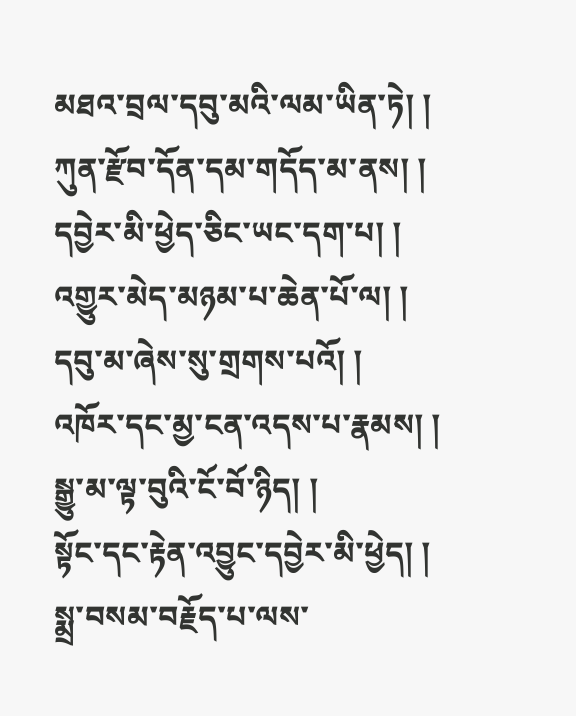མཐའ་བྲལ་དབུ་མའི་ལམ་ཡིན་ཏེ། །
ཀུན་རྫོབ་དོན་དམ་གདོད་མ་ནས། །
དབྱེར་མི་ཕྱེད་ཅིང་ཡང་དག་པ། །
འགྱུར་མེད་མཉམ་པ་ཆེན་པོ་ལ། །
དབུ་མ་ཞེས་སུ་གྲགས་པའོ། །
འཁོར་དང་མྱ་ངན་འདས་པ་རྣམས། །
སྒྱུ་མ་ལྟ་བུའི་ངོ་བོ་ཉིད། །
སྟོང་དང་རྟེན་འབྱུང་དབྱེར་མི་ཕྱེད། །
སྨྲ་བསམ་བརྗོད་པ་ལས་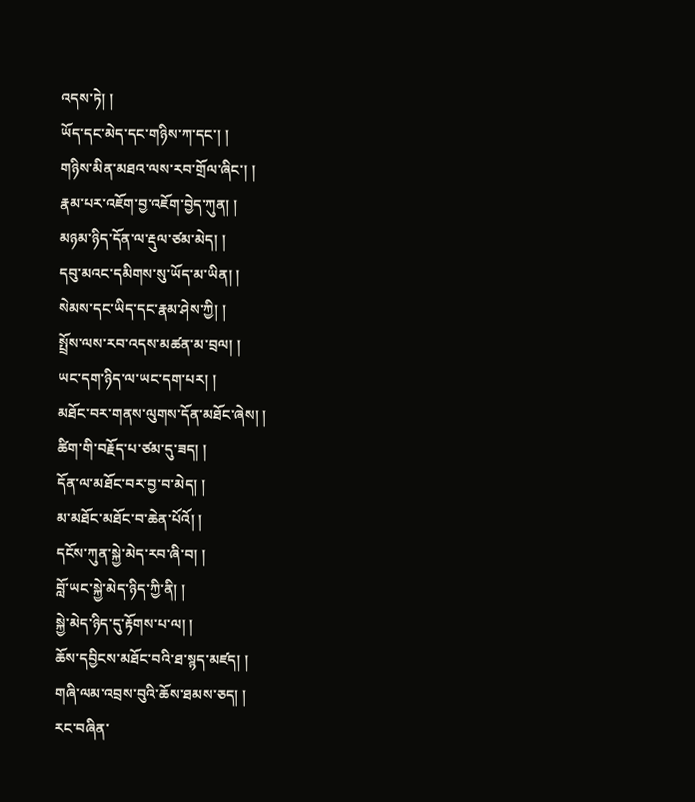འདས་ཏེ། །
ཡོད་དང་མེད་དང་གཉིས་ཀ་དང་། །
གཉིས་མིན་མཐའ་ལས་རབ་གྲོལ་ཞིང་། །
རྣམ་པར་འཇོག་བྱ་འཇོག་བྱེད་ཀུན། །
མཉམ་ཉིད་དོན་ལ་རྡུལ་ཙམ་མེད། །
དབུ་མའང་དམིགས་སུ་ཡོད་མ་ཡིན། །
སེམས་དང་ཡིད་དང་རྣམ་ཤེས་ཀྱི། །
སྤྲོས་ལས་རབ་འདས་མཚན་མ་བྲལ། །
ཡང་དག་ཉིད་ལ་ཡང་དག་པར། །
མཐོང་བར་གནས་ལུགས་དོན་མཐོང་ཞེས། །
ཚིག་གི་བརྗོད་པ་ཙམ་དུ་ཟད། །
དོན་ལ་མཐོང་བར་བྱ་བ་མེད། །
མ་མཐོང་མཐོང་བ་ཆེན་པོའོ། །
དངོས་ཀུན་སྐྱེ་མེད་རབ་ཞི་བ། །
བློ་ཡང་སྐྱེ་མེད་ཉིད་ཀྱི་ནི། །
སྐྱེ་མེད་ཉིད་དུ་རྟོགས་པ་ལ། །
ཆོས་དབྱིངས་མཐོང་བའི་ཐ་སྙད་མཛད། །
གཞི་ལམ་འབྲས་བུའི་ཆོས་ཐམས་ཅད། །
རང་བཞིན་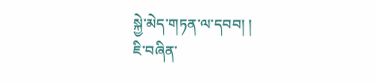སྐྱེ་མེད་གཏན་ལ་དབབ། །
ཇི་བཞིན་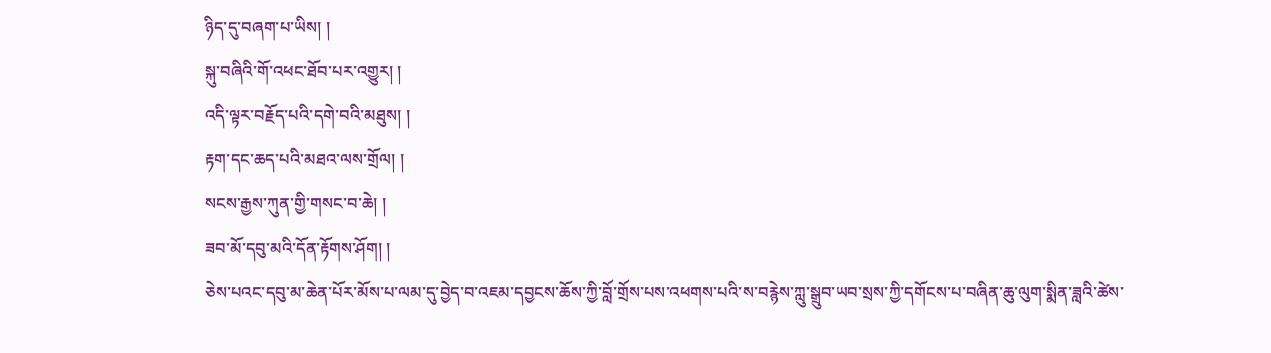ཉིད་དུ་བཞག་པ་ཡིས། །
སྐུ་བཞིའི་གོ་འཕང་ཐོབ་པར་འགྱུར། །
འདི་ལྟར་བརྗོད་པའི་དགེ་བའི་མཐུས། །
རྟག་དང་ཆད་པའི་མཐའ་ལས་གྲོལ། །
སངས་རྒྱས་ཀུན་གྱི་གསང་བ་ཆེ། །
ཟབ་མོ་དབུ་མའི་དོན་རྟོགས་ཤོག། །
ཅེས་པའང་དབུ་མ་ཆེན་པོར་མོས་པ་ལམ་དུ་བྱེད་བ་འཇམ་དབྱངས་ཆོས་ཀྱི་བློ་གྲོས་པས་འཕགས་པའི་ས་བརྙེས་ཀླུ་སྒྲུབ་ཡབ་སྲས་ཀྱི་དགོངས་པ་བཞིན་ཆུ་ལུག་སྨིན་ཟླའི་ཚེས་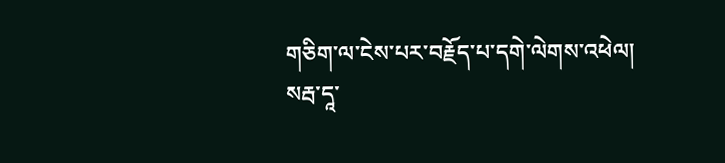གཅིག་ལ་ངེས་པར་བརྗོད་པ་དགེ་ལེགས་འཕེལ། སརྦ་དཱ་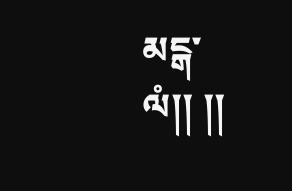མངྒ་ལཾ།། །།